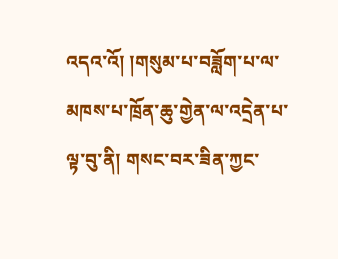འདའ་འོ། །གསུམ་པ་བཟློག་པ་ལ་མཁས་པ་ཁྲོན་ཆུ་གྱེན་ལ་འདྲེན་པ་ལྟ་བུ་ནི། གསང་བར་ཟིན་ཀྱང་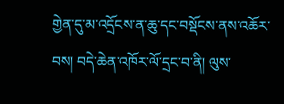གྱེན་དུ་མ་འདྲོངས་ན་ཆུ་དང་བསྡོངས་ནས་འཆོར་བས། བདེ་ཆེན་འཁོར་ལོ་དྲང་བ་ནི། ལུས་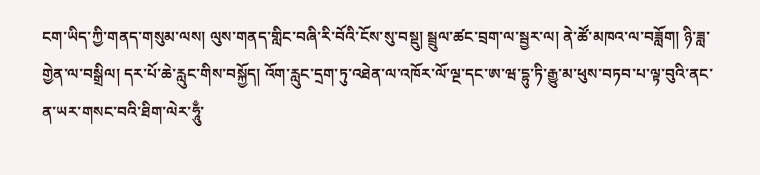ངག་ཡིད་ཀྱི་གནད་གསུམ་ལས། ལུས་གནད་གླིང་བཞི་རི་བོའི་ངོས་སུ་བསྡུ། སྦྲུལ་ཚང་བྲག་ལ་སྦྱར་ལ། ནེ་ཚོ་མཁའ་ལ་བཟློག། ཉི་ཟླ་གྱེན་ལ་བསྒྲིལ། དར་པོ་ཆེ་རླུང་གིས་བསྐྱོད། འོག་རླུང་དྲག་ཏུ་འཐེན་ལ་འཁོར་ལོ་ལྔ་དང་ཨ་ཝ་དྷུ་ཏི་རྒྱུ་མ་ཕུས་བཏབ་པ་ལྟ་བུའི་ནང་ན་ཡར་གསང་བའི་ཐིག་ལེར་ཧཱུྃ་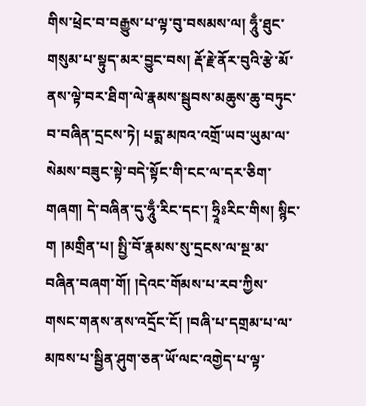གིས་ཕྲེང་བ་བརྒྱུས་པ་ལྟ་བུ་བསམས་ལ། ཧཱུྃ་ཐུང་གསུམ་པ་སྟུད་མར་བྱུང་བས། རྡོ་རྗེ་ནོར་བུའི་རྩེ་མོ་ནས་ལྟེ་བར་ཐིག་ལེ་རྣམས་སྦུབས་མཆུས་ཆུ་བཏུང་བ་བཞིན་དྲངས་ཏེ། པདྨ་མཁའ་འགྲོ་ཡབ་ཡུམ་ལ་སེམས་བཟུང་སྟེ་བདེ་སྟོང་གི་ངང་ལ་དར་ཅིག་གཞག། དེ་བཞིན་དུ་ཧཱུྃ་རིང་དང་། ཧྲཱིཿརིང་གིས། སྙིང་ག །མགྲིན་པ། སྤྱི་བོ་རྣམས་སུ་དྲངས་ལ་སྔ་མ་བཞིན་བཞག་གོ། །དེའང་གོམས་པ་རབ་ཀྱིས་གསང་གནས་ནས་འདྲོང་ངོ། །བཞི་པ་དགྲམ་པ་ལ་མཁས་པ་སྦྱིན་ཤུག་ཅན་ཡོ་ལང་འགྱེད་པ་ལྟ་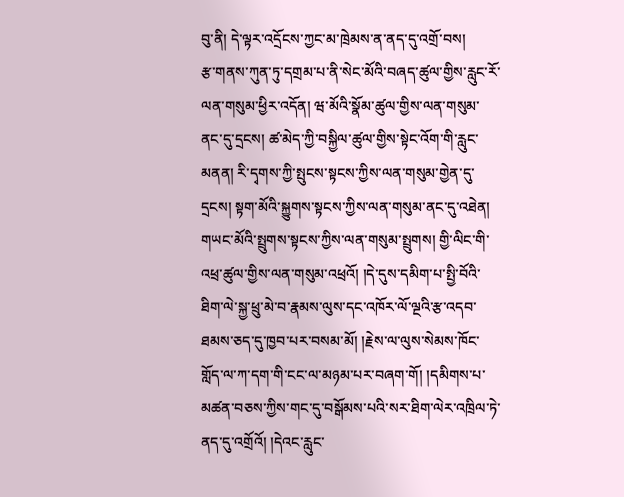བུ་ནི། དེ་ལྟར་འདྲོངས་ཀྱང་མ་ཁྲེམས་ན་ནད་དུ་འགྲོ་བས།
རྩ་གནས་ཀུན་ཏུ་དགྲམ་པ་ནི་སེང་མོའི་བཞད་ཚུལ་གྱིས་རླུང་རོ་ལན་གསུམ་ཕྱིར་འདོན། ཝ་མོའི་སྣོམ་ཚུལ་གྱིས་ལན་གསུམ་ནང་དུ་དྲངས། ཚ་མེད་ཀྱི་བསྐྱིལ་ཚུལ་གྱིས་སྟེང་འོག་གི་རླུང་མནན། རི་དྭགས་ཀྱི་སྤུངས་སྟངས་ཀྱིས་ལན་གསུམ་གྱེན་དུ་དྲངས། སྟག་མོའི་སྐྱུགས་སྟངས་ཀྱིས་ལན་གསུམ་ནང་དུ་འཐེན། གཡང་མོའི་སྤྲུགས་སྟངས་ཀྱིས་ལན་གསུམ་སྤྲུགས། གྱི་ལིང་གི་འཕྲ་ཚུལ་གྱིས་ལན་གསུམ་འཕྲའོ། །དེ་དུས་དམིག་པ་སྤྱི་བོའི་ཐིག་ལེ་སྐྱ་ཕྲུ་མེ་བ་རྣམས་ལུས་དང་འཁོར་ལོ་ལྔའི་རྩ་འདབ་ཐམས་ཅད་དུ་ཁྱབ་པར་བསམ་མོ། །རྗེས་ལ་ལུས་སེམས་ཁོང་གློད་ལ་ཀ་དག་གི་ངང་ལ་མཉམ་པར་བཞག་གོ། །དམིགས་པ་མཚན་བཅས་ཀྱིས་གང་དུ་བསྒོམས་པའི་སར་ཐིག་ལེར་འཁྲིལ་ཏེ་ནད་དུ་འགྲོའོ། །དེའང་རླུང་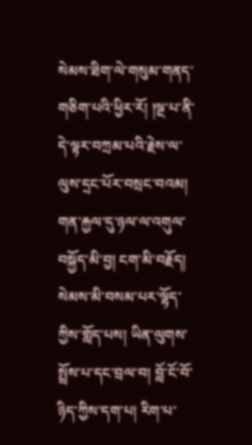སེམས་ཐིག་ལེ་གསུམ་གནད་གཅིག་པའི་ཕྱིར་རོ། །ལྔ་པ་ནི་དེ་ལྟར་བཀྲམ་པའི་རྗེས་ལ་ལུས་དྲང་པོར་བསྲང་བའམ། གན་རྐྱལ་དུ་ཉལ་ལ་འགུལ་བསྐྱོད་མི་བྱ། ངག་མི་བརྗོད། སེམས་མི་བསམ་པར་ལྷོད་ཀྱིས་གློད་པས། ཡིན་ལུགས་སྤྲོས་པ་དང་བྲལ་བ། བློ་ངོ་བོ་ཉིད་ཀྱིས་དག་པ། རིག་པ་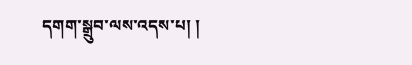དགག་སྒྲུབ་ལས་འདས་པ། །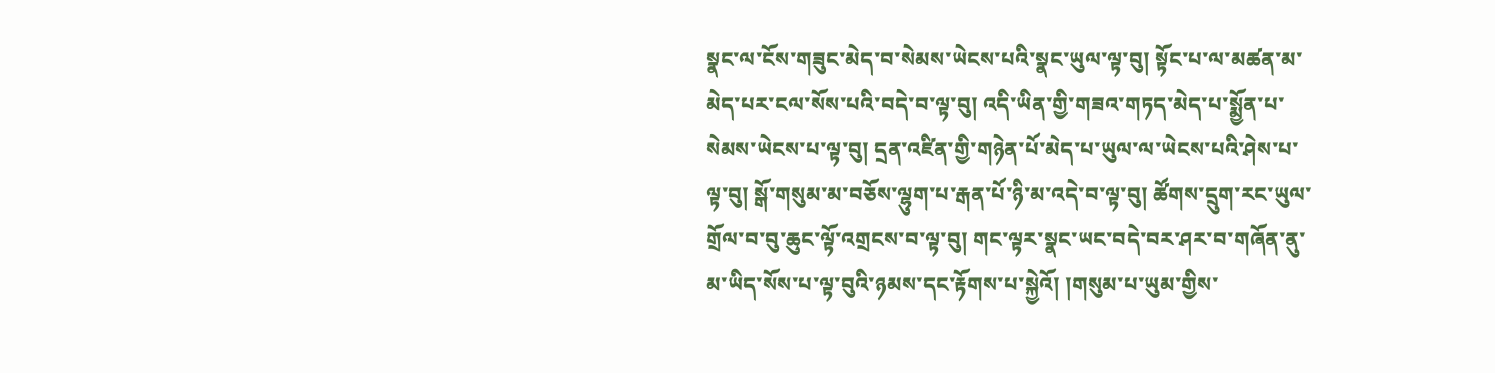སྣང་ལ་ངོས་གཟུང་མེད་བ་སེམས་ཡེངས་པའི་སྣང་ཡུལ་ལྟ་བུ། སྟོང་པ་ལ་མཚན་མ་མེད་པར་ངལ་སོས་པའི་བདེ་བ་ལྟ་བུ། འདི་ཡིན་གྱི་གཟའ་གཏད་མེད་པ་སྨྱོན་པ་སེམས་ཡེངས་པ་ལྟ་བུ། དྲན་འཛིན་གྱི་གཉེན་པོ་མེད་པ་ཡུལ་ལ་ཡེངས་པའི་ཤེས་པ་ལྟ་བུ། སྒོ་གསུམ་མ་བཅོས་ལྷུག་པ་རྒན་པོ་ཉི་མ་འདེ་བ་ལྟ་བུ། ཚོགས་དྲུག་རང་ཡུལ་གྲོལ་བ་བུ་ཆུང་ལྟོ་འགྲངས་བ་ལྟ་བུ། གང་ལྟར་སྣང་ཡང་བདེ་བར་ཤར་བ་གཞོན་ནུ་མ་ཡིད་སོས་པ་ལྟ་བུའི་ཉམས་དང་རྟོགས་པ་སྐྱེའོ། །གསུམ་པ་ཡུམ་གྱིས་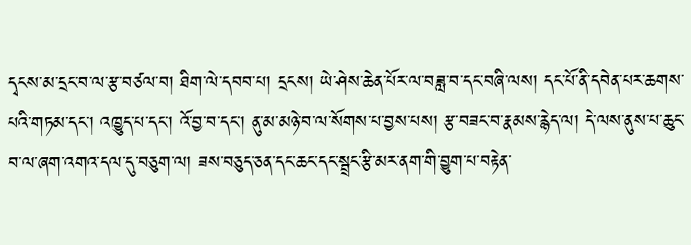དྭངས་མ་དྲང་བ་ལ་རྩ་བཙལ་བ། ཐིག་ལེ་དབབ་པ། དྲངས། ཡེ་ཤེས་ཆེན་པོར་ལ་བཟླ་བ་དང་བཞི་ལས། དང་པོ་ནི་དབེན་པར་ཆགས་པའི་གཏམ་དང་། འཁྱུད་པ་དང་། འོ་བྱ་བ་དང་། ནུ་མ་མཉེ་བ་ལ་སོགས་པ་བྱས་པས། རྩ་བཟང་བ་རྣམས་རྙེད་ལ། དེ་ལས་ནུས་པ་ཆུང་བ་ལ་ཞག་འགའ་དལ་དུ་བཅུག་ལ། ཟས་བཅུད་ཅན་དང་ཆང་དང་སྦྲང་རྩི་མར་ནག་གི་བྱུག་པ་བརྟེན་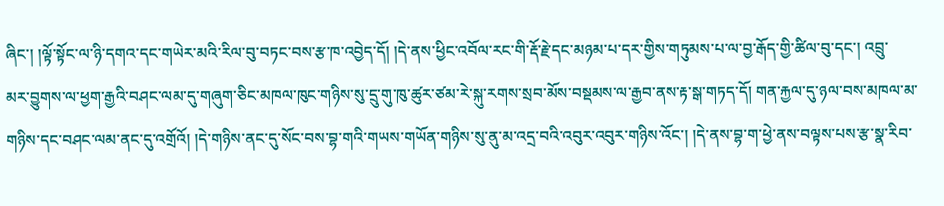ཞིང་། །ལྟོ་སྟོང་ལ་ཉི་དགའ་དང་གཡེར་མའི་རིལ་བུ་བཏང་བས་རྩ་ཁ་འབྱེད་དོ། །དེ་ནས་ཕྱིང་འབོལ་རང་གི་རྡོ་རྗེ་དང་མཉམ་པ་དར་གྱིས་གཏུམས་པ་ལ་བྱ་རྒོད་གྱི་ཚིལ་བུ་དང་། འབྲུ་
མར་བྱུགས་ལ་ཕྱག་རྒྱའི་བཤང་ལམ་དུ་གཞུག་ཅིང་མཁལ་ཁུང་གཉིས་སུ་དྲུ་གུ་ཁུ་ཚུར་ཙམ་རེ་སྐུ་རགས་སྲབ་མོས་བསྡམས་ལ་རྒྱབ་ནས་རྟ་སྒ་གཏད་དོ། གན་རྐྱལ་དུ་ཉལ་བས་མཁལ་མ་གཉིས་དང་བཤང་ལམ་ནང་དུ་འགྲོའོ། །དེ་གཉིས་ནང་དུ་སོང་བས་བྷ་གའི་གཡས་གཡོན་གཉིས་སུ་ནུ་མ་འདྲ་བའི་འབུར་འབུར་གཉིས་འོང་། །དེ་ནས་བྷ་ག་ཕྱེ་ནས་བལྟས་པས་རྩ་སྣ་རིབ་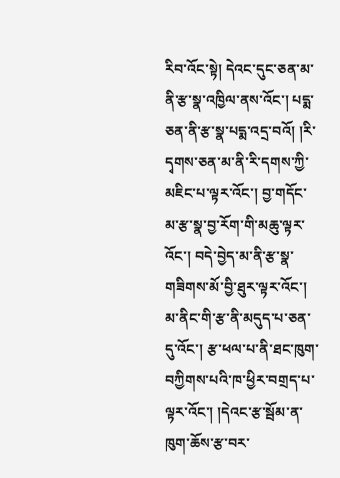རིབ་འོང་སྟེ། དེའང་དུང་ཅན་མ་ནི་རྩ་སྣ་འཁྱིལ་ནས་འོང་། པདྨ་ཅན་ནི་རྩ་སྣ་པདྨ་འདྲ་བའོ། །རི་དྭགས་ཅན་མ་ནི་རི་དགས་ཀྱི་མཇིང་པ་ལྟར་འོང་། བྱ་གདོང་མ་རྩ་སྣ་བྱ་རོག་གི་མཆུ་ལྟར་འོང་། བདེ་བྱེད་མ་ནི་རྩ་སྣ་གཟིགས་མོ་བྱི་ཐུར་ལྟར་འོང་། མ་ནིང་གི་རྩ་ནི་མདུད་པ་ཅན་དུ་འོང་། རྩ་ཕལ་པ་ནི་ཐང་ཁུག་བཀྱིགས་པའི་ཁ་ཕྱིར་བགྲད་པ་ལྟར་འོང་། །དེའང་རྩ་སྦོམ་ན་ཁུག་ཆོས་རྩ་བར་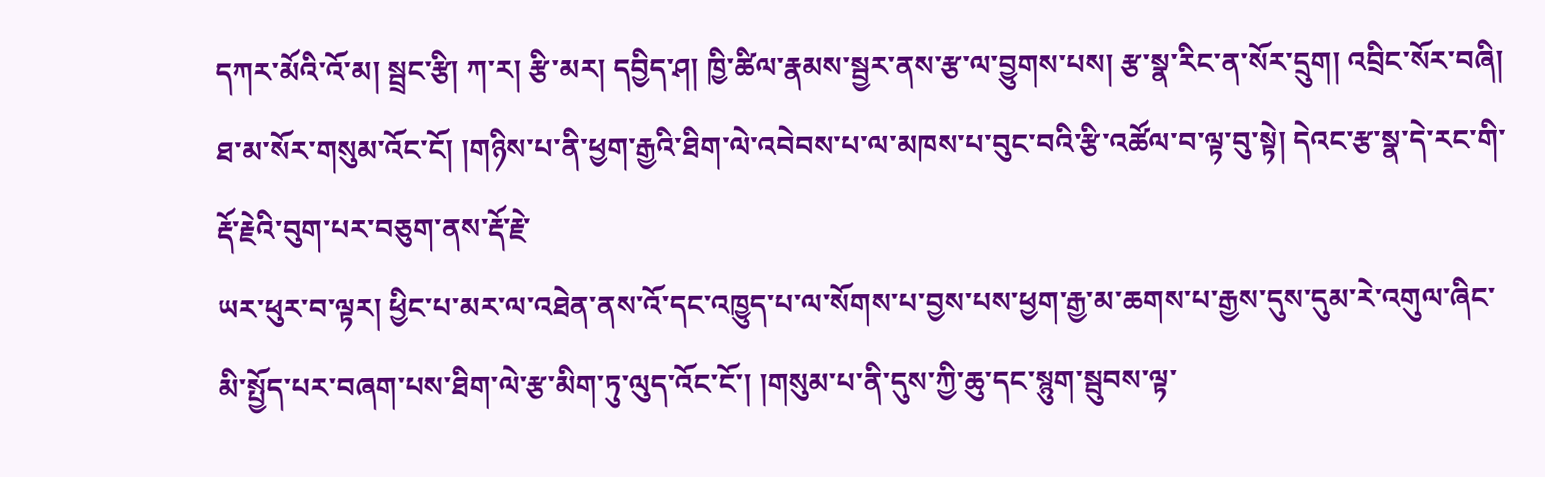དཀར་མོའི་འོ་མ། སྦྲང་རྩི། ཀ་ར། རྩི་མར། དབྱིད་ཤ། ཁྱི་ཚིལ་རྣམས་སྦྱར་ནས་རྩ་ལ་བྱུགས་པས། རྩ་སྣ་རིང་ན་སོར་དྲུག། འབྲིང་སོར་བཞི། ཐ་མ་སོར་གསུམ་འོང་ངོ། །གཉིས་པ་ནི་ཕྱག་རྒྱའི་ཐིག་ལེ་འབེབས་པ་ལ་མཁས་པ་བུང་བའི་རྩི་འཚོལ་བ་ལྟ་བུ་སྟེ། དེའང་རྩ་སྣ་དེ་རང་གི་རྡོ་རྗེའི་བུག་པར་བཅུག་ནས་རྡོ་རྗེ་
ཡར་ཕུར་བ་ལྟར། ཕྱིང་པ་མར་ལ་འཐེན་ནས་འོ་དང་འཁྱུད་པ་ལ་སོགས་པ་བྱས་པས་ཕྱག་རྒྱ་མ་ཆགས་པ་རྒྱས་དུས་དུམ་རེ་འགུལ་ཞིང་མི་སྤྱོད་པར་བཞག་པས་ཐིག་ལེ་རྩ་མིག་ཏུ་ལུད་འོང་ངོ་། །གསུམ་པ་ནི་དུས་ཀྱི་ཆུ་དང་སྙུག་སྦུབས་ལྟ་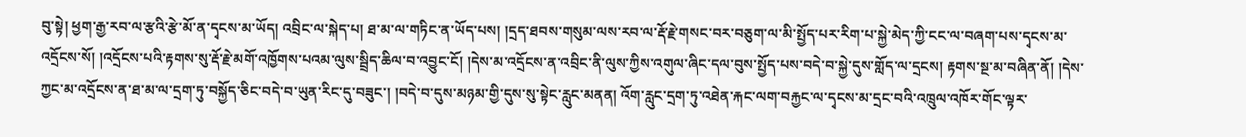བུ་སྟེ། ཕྱག་རྒྱ་རབ་ལ་རྩའི་རྩེ་མོ་ན་དྭངས་མ་ཡོད། འབྲིང་ལ་སྐེད་པ། ཐ་མ་ལ་གཏིང་ན་ཡོད་པས། །དྲད་ཐབས་གསུམ་ལས་རབ་ལ་རྡོ་རྗེ་གསང་བར་བཅུག་ལ་མི་སྤྱོད་པར་རིག་པ་སྐྱེ་མེད་ཀྱི་ངང་ལ་བཞག་པས་དྭངས་མ་འདྲོངས་སོ། །འདྲོངས་པའི་རྟགས་སུ་རྡོ་རྗེ་མགོ་འཁྱོགས་པའམ་ལུས་སྦྲིད་ཆིལ་བ་འབྱུང་ངོ། །དེས་མ་འདྲོངས་ན་འབྲིང་ནི་ལུས་ཀྱིས་འགུལ་ཞིང་དལ་བུས་སྤྱོད་པས་བདེ་བ་སྐྱེ་དུས་གློད་ལ་དྲངས། རྟགས་སྔ་མ་བཞིན་ནོ། །དེས་ཀྱང་མ་འདྲོངས་ན་ཐ་མ་ལ་དྲག་ཏུ་བསྐྱོད་ཅིང་བདེ་བ་ཡུན་རིང་དུ་བཟུང་། །བདེ་བ་དུས་མཉམ་གྱི་དུས་སུ་སྟེང་རླུང་མནན། འོག་རླུང་དྲག་ཏུ་འཐེན་རྐང་ལག་བརྐྱང་ལ་དྭངས་མ་དྲང་བའི་འཁྲུལ་འཁོར་གོང་ལྟར་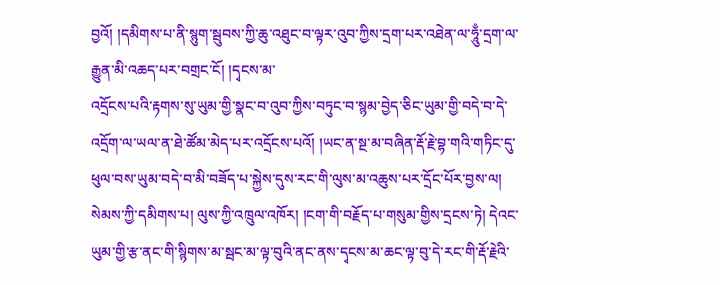བྱའོ། །དམིགས་པ་ནི་སྙུག་སྦུབས་ཀྱི་ཆུ་འཐུང་བ་ལྟར་འུབ་ཀྱིས་དྲག་པར་འཐེན་ལ་ཧཱུྃ་དྲག་ལ་རྒྱུན་མི་འཆད་པར་བགྲང་ངོ། །དྭངས་མ་
འདྲོངས་པའི་རྟགས་སུ་ཡུམ་གྱི་སྣང་བ་འུབ་ཀྱིས་བཏུང་བ་སྙམ་བྱེད་ཅིང་ཡུམ་གྱི་བདེ་བ་དེ་འདྲོག་ལ་ཡལ་ན་ཐེ་ཚོམ་མེད་པར་འདྲོངས་པའོ། །ཡང་ན་སྔ་མ་བཞིན་རྡོ་རྗེ་བྷ་གའི་གཏིང་དུ་ཕུལ་བས་ཡུམ་བདེ་བ་མི་བཟོད་པ་སྐྱེས་དུས་རང་གི་ལུས་མ་འཆུས་པར་དྲོང་པོར་བྱས་ལ། སེམས་ཀྱི་དམིགས་པ། ལུས་ཀྱི་འཁྲུལ་འཁོར། །ངག་གི་བརྗོད་པ་གསུམ་གྱིས་དྲངས་ཏེ། དེའང་ཡུམ་གྱི་རྩ་ནང་གི་སྙིགས་མ་སྦང་མ་ལྟ་བུའི་ནང་ནས་དྭངས་མ་ཆང་ལྟ་བུ་དེ་རང་གི་རྡོ་རྗེའི་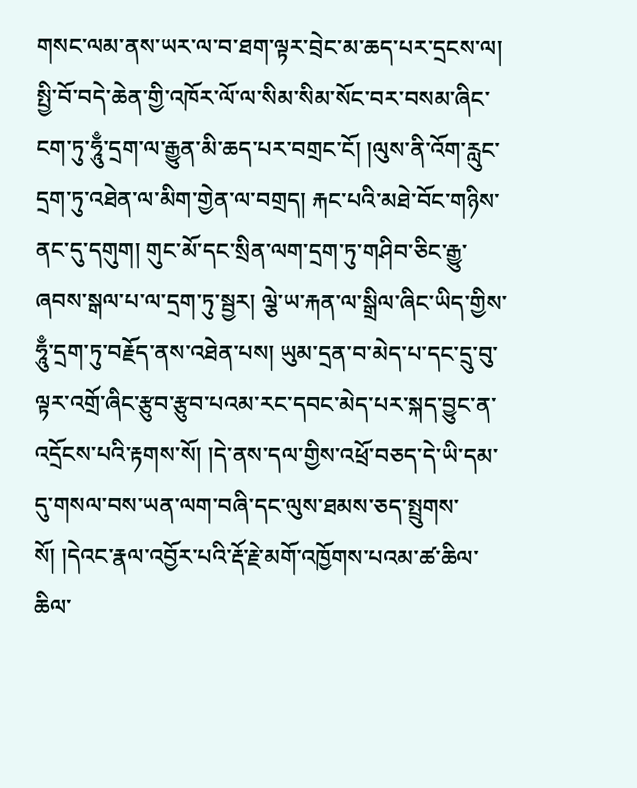གསང་ལམ་ནས་ཡར་ལ་བ་ཐག་ལྟར་བྲེང་མ་ཆད་པར་དྲངས་ལ། སྤྱི་བོ་བདེ་ཆེན་གྱི་འཁོར་ལོ་ལ་སིམ་སིམ་སོང་བར་བསམ་ཞིང་ངག་ཏུ་ཧཱུྃ་དྲག་ལ་རྒྱུན་མི་ཆད་པར་བགྲང་ངོ། །ལུས་ནི་འོག་རླུང་དྲག་ཏུ་འཐེན་ལ་མིག་གྱེན་ལ་བགྲད། རྐང་པའི་མཐེ་བོང་གཉིས་ནང་དུ་དགུག། གུང་མོ་དང་སྲིན་ལག་དྲག་ཏུ་གཤིབ་ཅིང་རྒྱུ་ཞབས་སྒལ་པ་ལ་དྲག་ཏུ་སྦྱར། ལྕེ་ཡ་རྐན་ལ་སྒྲིལ་ཞིང་ཡིད་གྱིས་ཧཱུྃ་དྲག་ཏུ་བརྗོད་ནས་འཐེན་པས། ཡུམ་དྲན་བ་མེད་པ་དང་དྲུ་བུ་ལྟར་འགྲོ་ཞིང་རྩུབ་རྩུབ་པའམ་རང་དབང་མེད་པར་སྐད་བྱུང་ན་འདྲོངས་པའི་རྟགས་སོ། །དེ་ནས་དལ་གྱིས་འཕྲོ་བཅད་དེ་ཡི་དམ་དུ་གསལ་བས་ཡན་ལག་བཞི་དང་ལུས་ཐམས་ཅད་སྤྲུགས་
སོ། །དེའང་རྣལ་འབྱོར་པའི་རྡོ་རྗེ་མགོ་འཁྱོགས་པའམ་ཚ་ཆིལ་ཆིལ་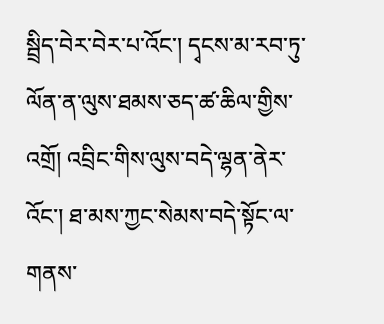སྦྲིད་བེར་བེར་པ་འོང་། དྭངས་མ་རབ་ཏུ་ལོན་ན་ལུས་ཐམས་ཅད་ཚ་ཆིལ་གྱིས་འགྲོ། འབྲིང་གིས་ལུས་བདེ་ལྷན་ནེར་འོང་། ཐ་མས་ཀྱང་སེམས་བདེ་སྟོང་ལ་གནས་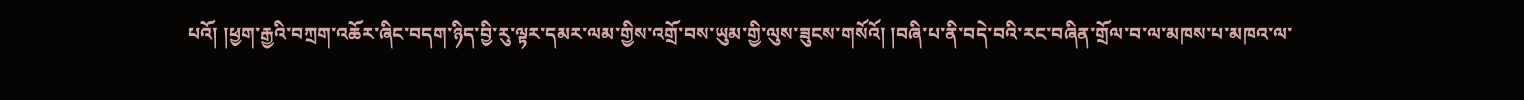པའོ། །ཕྱག་རྒྱའི་བཀྲག་འཆོར་ཞིང་བདག་ཉིད་བྱི་རུ་ལྟར་དམར་ལམ་གྱིས་འགྲོ་བས་ཡུམ་གྱི་ལུས་ཟུངས་གསོའོ། །བཞི་པ་ནི་བདེ་བའི་རང་བཞིན་གྲོལ་བ་ལ་མཁས་པ་མཁའ་ལ་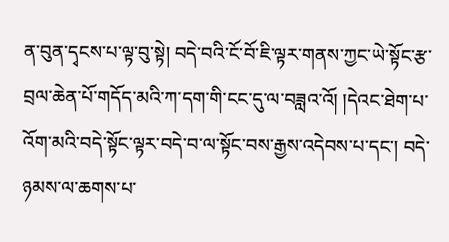ན་བུན་དྭངས་པ་ལྟ་བུ་སྟེ། བདེ་བའི་ངོ་བོ་ཇི་ལྟར་གནས་ཀྱང་ཡེ་སྟོང་རྩ་བྲལ་ཆེན་པོ་གདོད་མའི་ཀ་དག་གི་ངང་དུ་ལ་བཟླའ་འོ། །དེའང་ཐེག་པ་འོག་མའི་བདེ་སྟོང་ལྟར་བདེ་བ་ལ་སྟོང་བས་རྒྱས་འདེབས་པ་དང་། བདེ་ཉམས་ལ་ཆགས་པ་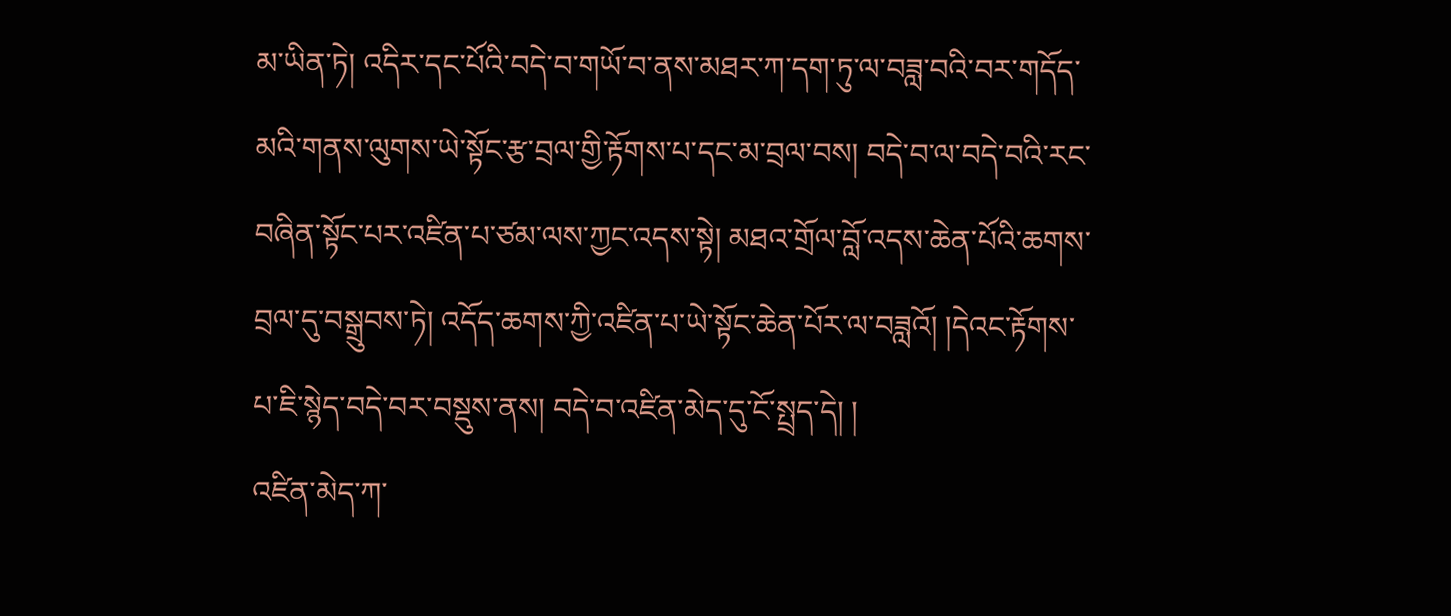མ་ཡིན་ཏེ། འདིར་དང་པོའི་བདེ་བ་གཡོ་བ་ནས་མཐར་ཀ་དག་ཏུ་ལ་བཟླ་བའི་བར་གདོད་མའི་གནས་ལུགས་ཡེ་སྟོང་རྩ་བྲལ་གྱི་རྟོགས་པ་དང་མ་བྲལ་བས། བདེ་བ་ལ་བདེ་བའི་རང་བཞིན་སྟོང་པར་འཛིན་པ་ཙམ་ལས་ཀྱང་འདས་སྟེ། མཐའ་གྲོལ་བློ་འདས་ཆེན་པོའི་ཆགས་བྲལ་དུ་བསྒྲུབས་ཏེ། འདོད་ཆགས་ཀྱི་འཛིན་པ་ཡེ་སྟོང་ཆེན་པོར་ལ་བཟླའོ། །དེའང་རྟོགས་པ་ཇི་སྙེད་བདེ་བར་བསྡུས་ནས། བདེ་བ་འཛིན་མེད་དུ་ངོ་སྤྲད་དེ། །
འཛིན་མེད་ཀ་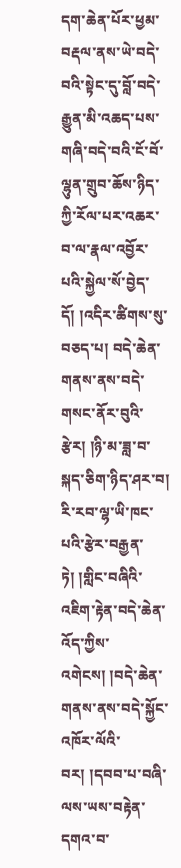དག་ཆེན་པོར་ཕྱམ་བརྡལ་ནས་ཡེ་བདེ་བའི་སྟེང་དུ་བློ་བདེ་རྒྱུན་མི་འཆད་པས་གཞི་བདེ་བའི་ངོ་བོ་ལྷུན་གྲུབ་ཆོས་ཉིད་ཀྱི་རོལ་པར་འཆར་བ་ལ་རྣལ་འབྱོར་པའི་སྐྱེལ་སོ་བྱེད་དོ། །འདིར་ཚིགས་སུ་བཅད་པ། བདེ་ཆེན་གནས་ནས་བདེ་གསང་ནོར་བུའི་རྩེར། །ཉི་མ་ཟླ་བ་སྐད་ཅིག་ཉིད་ཤར་བ། རི་རབ་ལྷ་ཡི་ཁང་པའི་རྩེར་བརྒྱན་ཏེ། །གླིང་བཞིའི་འཇིག་རྟེན་བདེ་ཆེན་འོད་ཀྱིས་འགེངས། །བདེ་ཆེན་གནས་ནས་བདེ་སྐྱོང་འཁོར་ལོའི་བར། །དབབ་པ་བཞི་ལས་ཡས་བརྟེན་དགའ་བ་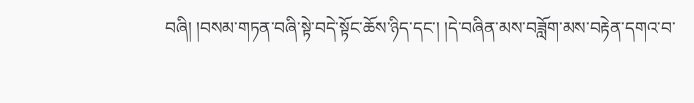བཞི། །བསམ་གཏན་བཞི་སྟེ་བདེ་སྟོང་ཆོས་ཉིད་དང་། །དེ་བཞིན་མས་བཟློག་མས་བརྟེན་དགའ་བ་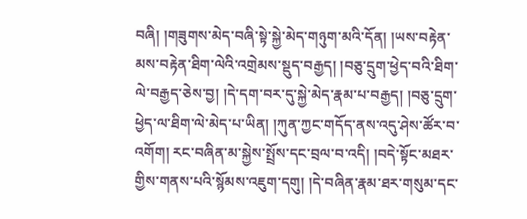བཞི། །གཟུགས་མེད་བཞི་སྟེ་སྐྱེ་མེད་གཉུག་མའི་དོན། །ཡས་བརྟེན་མས་བརྟེན་ཐིག་ལེའི་འགྲེམས་སྡུད་བརྒྱད། །བཅུ་དྲུག་ཕྱེད་བའི་ཐིག་ལེ་བརྒྱད་ཅེས་བྱ། །དེ་དག་བར་དུ་སྐྱེ་མེད་རྣམ་པ་བརྒྱད། །བཅུ་དྲུག་ཕྱེད་ལ་ཐིག་ལེ་མེད་པ་ཡིན། །ཀུན་ཀྱང་གདོད་ནས་འདུ་ཤེས་ཚོར་བ་འགོག། རང་བཞིན་མ་སྐྱེས་སྤྲོས་དང་བྲལ་བ་འདི། །བདེ་སྟོང་མཐར་གྱིས་གནས་པའི་སྙོམས་འཇུག་དགུ། །དེ་བཞིན་རྣམ་ཐར་གསུམ་དང་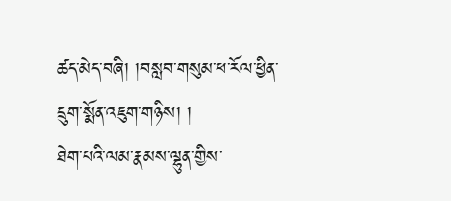ཚད་མེད་བཞི། །བསླབ་གསུམ་ཕ་རོལ་ཕྱིན་དྲུག་སྨོན་འཇུག་གཉིས། །
ཐེག་པའི་ལམ་རྣམས་ལྷུན་གྱིས་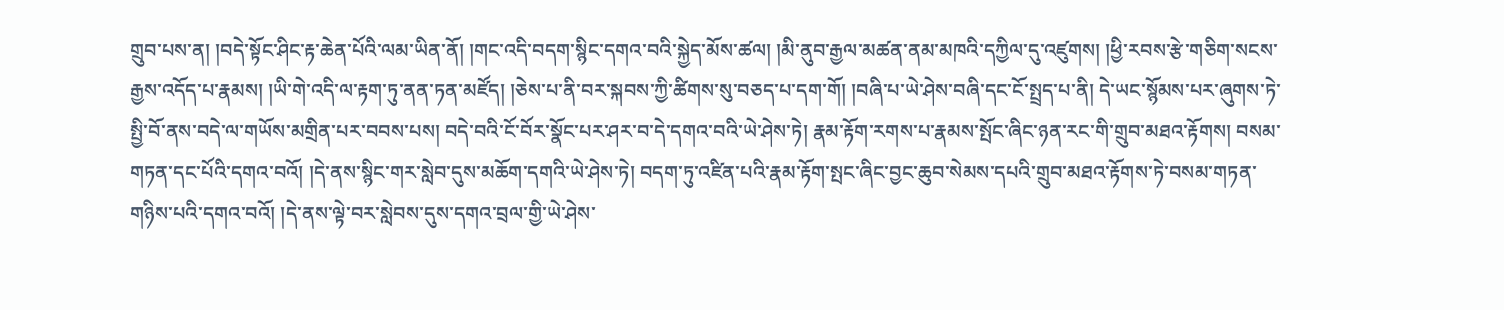གྲུབ་པས་ན། །བདེ་སྟོང་ཤིང་རྟ་ཆེན་པོའི་ལམ་ཡིན་ནོ། །གང་འདི་བདག་སྙིང་དགའ་བའི་སྐྱེད་མོས་ཚལ། །མི་ནུབ་རྒྱལ་མཚན་ནམ་མཁའི་དཀྱིལ་དུ་འཛུགས། །ཕྱི་རབས་རྩེ་གཅིག་སངས་རྒྱས་འདོད་པ་རྣམས། །ཡི་གེ་འདི་ལ་རྟག་ཏུ་ནན་ཏན་མཛོད། །ཅེས་པ་ནི་བར་སྐབས་ཀྱི་ཚིགས་སུ་བཅད་པ་དག་གོ། །བཞི་པ་ཡེ་ཤེས་བཞི་དང་ངོ་སྤྲད་པ་ནི། དེ་ཡང་སྙོམས་པར་ཞུགས་ཏེ་སྤྱི་བོ་ནས་བདེ་ལ་གཡོས་མགྲིན་པར་བབས་པས། བདེ་བའི་ངོ་བོར་སྣོང་པར་ཤར་བ་དེ་དགའ་བའི་ཡེ་ཤེས་ཏེ། རྣམ་རྟོག་རགས་པ་རྣམས་སྤོང་ཞིང་ཉན་རང་གི་གྲུབ་མཐའ་རྟོགས། བསམ་གཏན་དང་པོའི་དགའ་བའོ། །དེ་ནས་སྙིང་གར་སླེབ་དུས་མཆོག་དགའི་ཡེ་ཤེས་ཏེ། བདག་ཏུ་འཛིན་པའི་རྣམ་རྟོག་སྤང་ཞིང་བྱང་ཆུབ་སེམས་དཔའི་གྲུབ་མཐའ་རྟོགས་ཏེ་བསམ་གཏན་གཉིས་པའི་དགའ་བའོ། །དེ་ནས་ལྟེ་བར་སླེབས་དུས་དགའ་བྲལ་གྱི་ཡེ་ཤེས་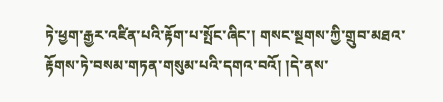ཏེ་ཕྱག་རྒྱར་འཛིན་པའི་རྟོག་པ་སྤོང་ཞིང་། གསང་སྔགས་ཀྱི་གྲུབ་མཐའ་རྟོགས་ཏེ་བསམ་གཏན་གསུམ་པའི་དགའ་བའོ། །དེ་ནས་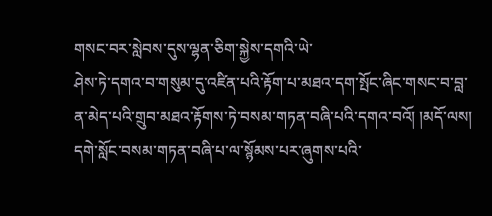གསང་བར་སླེབས་དུས་ལྷན་ཅིག་སྐྱེས་དགའི་ཡེ་
ཤེས་ཏེ་དགའ་བ་གསུམ་དུ་འཛིན་པའི་རྟོག་པ་མཐའ་དག་སྤོང་ཞིང་གསང་བ་བླ་ན་མེད་པའི་གྲུབ་མཐའ་རྟོགས་ཏེ་བསམ་གཏན་བཞི་པའི་དགའ་བའོ། །མདོ་ལས། དགེ་སློང་བསམ་གཏན་བཞི་པ་ལ་སྙོམས་པར་ཞུགས་པའི་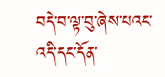བདེ་བ་ལྟ་བུ་ཞེས་པའང་འདི་དང་དོན་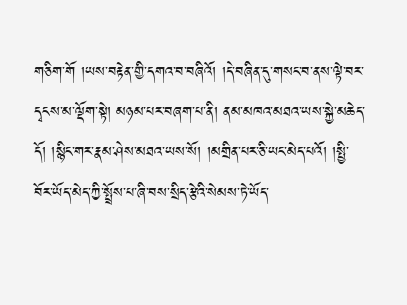གཅིག་གོ །ཡས་བརྟེན་གྱི་དགའ་བ་བཞིའོ། །དེ་བཞིན་དུ་གསང་བ་ནས་ལྟེ་བར་དྭངས་མ་ལྡོག་སྟེ། མཉམ་པར་བཞག་པ་ནི། ནམ་མཁའ་མཐའ་ཡས་སྐྱེ་མཆེད་དོ། །སྙིང་གར་རྣམ་ཤེས་མཐའ་ཡས་སོ། །མགྲིན་པར་ཅི་ཡང་མེད་པའོ། །སྤྱི་བོར་ཡོད་མེད་ཀྱི་སྤྲོས་པ་ཞི་བས་སྲིད་རྩེའི་སེམས་ཏེ་ཡོད་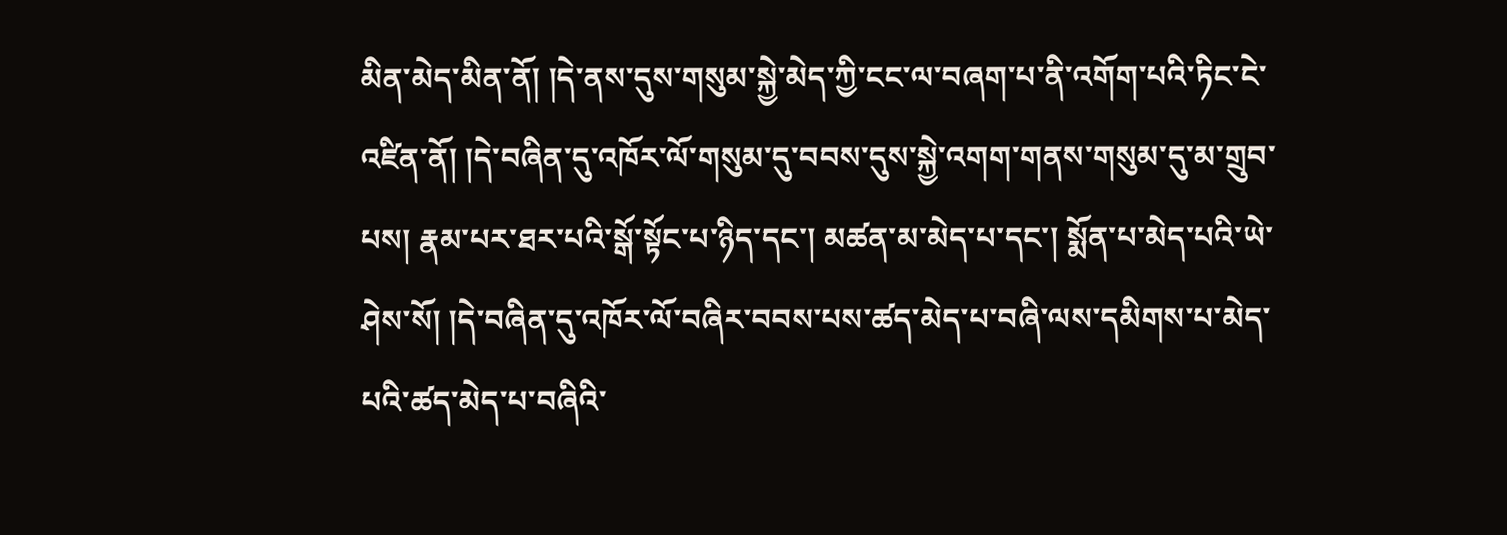མིན་མེད་མིན་ནོ། །དེ་ནས་དུས་གསུམ་སྐྱེ་མེད་ཀྱི་ངང་ལ་བཞག་པ་ནི་འགོག་པའི་ཏིང་ངེ་འཛིན་ནོ། །དེ་བཞིན་དུ་འཁོར་ལོ་གསུམ་དུ་བབས་དུས་སྐྱེ་འགག་གནས་གསུམ་དུ་མ་གྲུབ་པས། རྣམ་པར་ཐར་པའི་སྒོ་སྟོང་པ་ཉིད་དང་། མཚན་མ་མེད་པ་དང་། སྨོན་པ་མེད་པའི་ཡེ་ཤེས་སོ། །དེ་བཞིན་དུ་འཁོར་ལོ་བཞིར་བབས་པས་ཚད་མེད་པ་བཞི་ལས་དམིགས་པ་མེད་པའི་ཚད་མེད་པ་བཞིའི་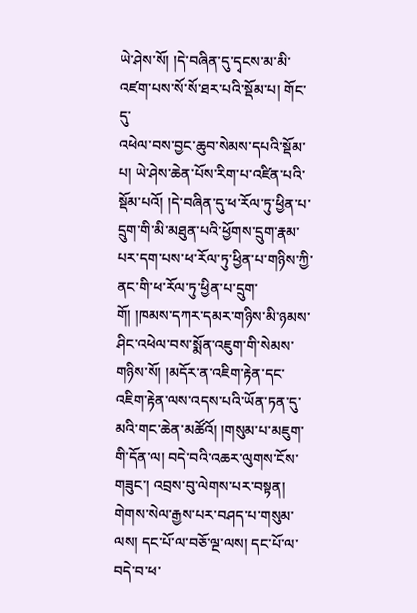ཡེ་ཤེས་སོ། །དེ་བཞིན་དུ་དྭངས་མ་མི་འཛག་པས་སོ་སོ་ཐར་པའི་སྡོམ་པ། གོང་དུ་
འཕེལ་བས་བྱང་ཆུབ་སེམས་དཔའི་སྡོམ་པ། ཡེ་ཤེས་ཆེན་པོས་རིག་པ་འཛིན་པའི་སྡོམ་པའོ། །དེ་བཞིན་དུ་ཕ་རོལ་ཏུ་ཕྱིན་པ་དྲུག་གི་མི་མཐུན་པའི་ཕྱོགས་དྲུག་རྣམ་པར་དག་པས་ཕ་རོལ་ཏུ་ཕྱིན་པ་གཉིས་ཀྱི་ནང་གི་ཕ་རོལ་ཏུ་ཕྱིན་པ་དྲུག་གོ། །ཁམས་དཀར་དམར་གཉིས་མི་ཉམས་ཤིང་འཕེལ་བས་སྨོན་འཇུག་གི་སེམས་གཉིས་སོ། །མདོར་ན་འཇིག་རྟེན་དང་འཇིག་རྟེན་ལས་འདས་པའི་ཡོན་ཏན་དུ་མའི་གང་ཆེན་མཚོའོ། །གསུམ་པ་མཇུག་གི་དོན་ལ། བདེ་བའི་འཆར་ལུགས་ངོས་གཟུང་། འབྲས་བུ་ལེགས་པར་བསྟན། གེགས་སེལ་རྒྱས་པར་བཤད་པ་གསུམ་ལས། དང་པོ་ལ་བཅོ་ལྔ་ལས། དང་པོ་ལ་བདེ་བ་ཕ་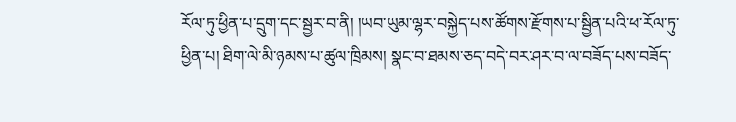རོལ་ཏུ་ཕྱིན་པ་དྲུག་དང་སྦྱར་བ་ནི། །ཡབ་ཡུམ་ལྷར་བསྐྱེད་པས་ཚོགས་རྫོགས་པ་སྦྱིན་པའི་ཕ་རོལ་ཏུ་ཕྱིན་པ། ཐིག་ལེ་མི་ཉམས་པ་ཚུལ་ཁྲིམས། སྣང་བ་ཐམས་ཅད་བདེ་བར་ཤར་བ་ལ་བཟོད་པས་བཟོད་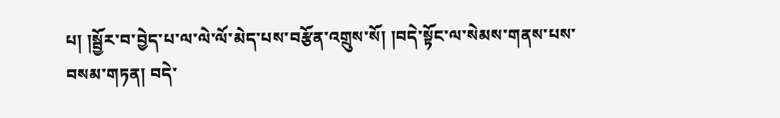པ། །སྦྱོར་བ་བྱེད་པ་ལ་ལེ་ལོ་མེད་པས་བརྩོན་འགྲུས་སོ། །བདེ་སྟོང་ལ་སེམས་གནས་པས་བསམ་གཏན། བདེ་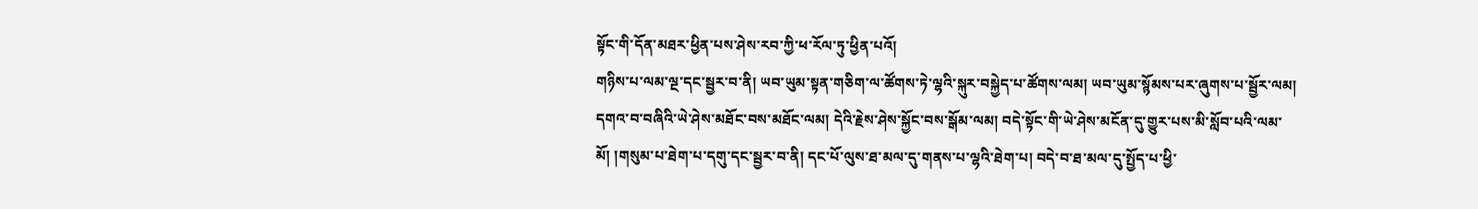སྟོང་གི་དོན་མཐར་ཕྱིན་པས་ཤེས་རབ་ཀྱི་ཕ་རོལ་ཏུ་ཕྱིན་པའོ།
གཉིས་པ་ལམ་ལྔ་དང་སྦྱར་བ་ནི། ཡབ་ཡུམ་སྟན་གཅིག་ལ་ཚོགས་ཏེ་ལྷའི་སྐུར་བསྐྱེད་པ་ཚོགས་ལམ། ཡབ་ཡུམ་སྙོམས་པར་ཞུགས་པ་སྦྱོར་ལམ། དགའ་བ་བཞིའི་ཡེ་ཤེས་མཐོང་བས་མཐོང་ལམ། དེའི་རྗེས་ཤེས་སྐྱོང་བས་སྒོམ་ལམ། བདེ་སྟོང་གི་ཡེ་ཤེས་མངོན་དུ་གྱུར་པས་མི་སློབ་པའི་ལམ་མོ། །གསུམ་པ་ཐེག་པ་དགུ་དང་སྦྱར་བ་ནི། དང་པོ་ལུས་ཐ་མལ་དུ་གནས་པ་ལྷའི་ཐེག་པ། བདེ་བ་ཐ་མལ་དུ་སྤྱོད་པ་ཕྱི་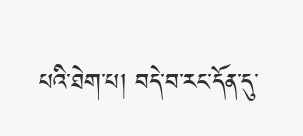པའི་ཐེག་པ། བདེ་བ་རང་དོན་དུ་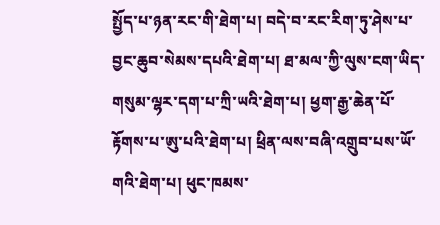སྤྱོད་པ་ཉན་རང་གི་ཐེག་པ། བདེ་བ་རང་རིག་ཏུ་ཤེས་པ་བྱང་ཆུབ་སེམས་དཔའི་ཐེག་པ། ཐ་མལ་ཀྱི་ལུས་ངག་ཡིད་གསུམ་ལྷར་དག་པ་ཀྲི་ཡའི་ཐེག་པ། ཕྱག་རྒྱ་ཆེན་པོ་རྟོགས་པ་ཨུ་པའི་ཐེག་པ། ཕྲིན་ལས་བཞི་འགྲུབ་པས་ཡོ་གའི་ཐེག་པ། ཕུང་ཁམས་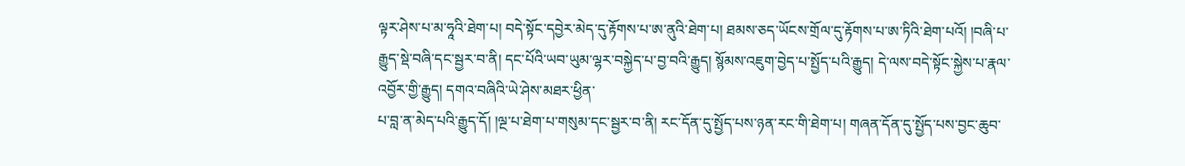ལྟར་ཤེས་པ་མ་ཧཱའི་ཐེག་པ། བདེ་སྟོང་དབྱེར་མེད་དུ་རྟོགས་པ་ཨ་ནུའི་ཐེག་པ། ཐམས་ཅད་ཡོངས་གྲོལ་དུ་རྟོགས་པ་ཨ་ཏིའི་ཐེག་པའོ། །བཞི་པ་རྒྱུད་སྡེ་བཞི་དང་སྦྱར་བ་ནི། དང་པོའི་ཡབ་ཡུམ་ལྷར་བསྐྱེད་པ་བྱ་བའི་རྒྱུད། སྙོམས་འཇུག་བྱེད་པ་སྤྱོད་པའི་རྒྱུད། དེ་ལས་བདེ་སྟོང་སྐྱེས་པ་རྣལ་འབྱོར་གྱི་རྒྱུད། དགའ་བཞིའི་ཡེ་ཤེས་མཐར་ཕྱིན་
པ་བླ་ན་མེད་པའི་རྒྱུད་དོ། །ལྔ་པ་ཐེག་པ་གསུམ་དང་སྦྱར་བ་ནི། རང་དོན་དུ་སྤྱོད་པས་ཉན་རང་གི་ཐེག་པ། གཞན་དོན་དུ་སྤྱོད་པས་བྱང་ཆུབ་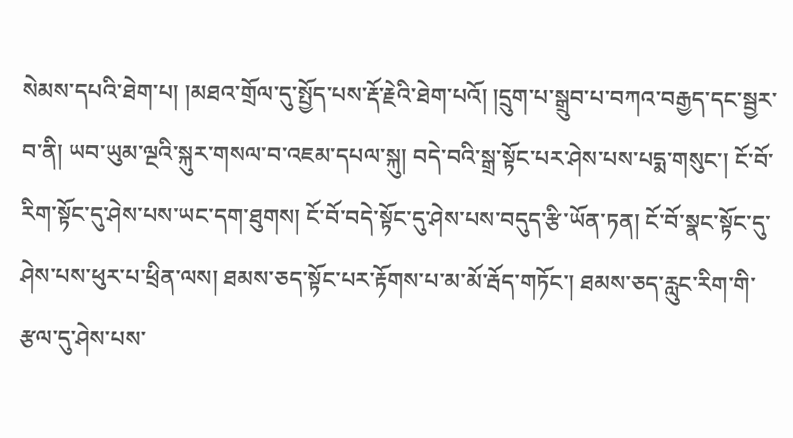སེམས་དཔའི་ཐེག་པ། །མཐའ་གྲོལ་དུ་སྤྱོད་པས་རྡོ་རྗེའི་ཐེག་པའོ། །དྲུག་པ་སྒྲུབ་པ་བཀའ་བརྒྱད་དང་སྦྱར་བ་ནི། ཡབ་ཡུམ་ལྔའི་སྐུར་གསལ་བ་འཇམ་དཔལ་སྐུ། བདེ་བའི་སྒྲ་སྟོང་པར་ཤེས་པས་པདྨ་གསུང་། ངོ་བོ་རིག་སྟོང་དུ་ཤེས་པས་ཡང་དག་ཐུགས། ངོ་བོ་བདེ་སྟོང་དུ་ཤེས་པས་བདུད་རྩི་ཡོན་ཏན། ངོ་བོ་སྣང་སྟོང་དུ་ཤེས་པས་ཕུར་པ་ཕྲིན་ལས། ཐམས་ཅད་སྟོང་པར་རྟོགས་པ་མ་མོ་རྦོད་གཏོང་། ཐམས་ཅད་རླུང་རིག་གི་རྩལ་དུ་ཤེས་པས་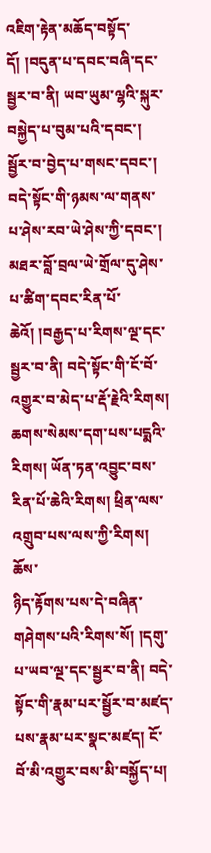འཇིག་རྟེན་མཆོད་བསྟོད་དོ། །བདུན་པ་དབང་བཞི་དང་སྦྱར་བ་ནི། ཡབ་ཡུམ་ལྷའི་སྐུར་བསྐྱེད་པ་བུམ་པའི་དབང་། སྦྱོར་བ་བྱེད་པ་གསང་དབང་། བདེ་སྟོང་གི་ཉམས་ལ་གནས་པ་ཤེས་རབ་ཡེ་ཤེས་ཀྱི་དབང་། མཐར་བློ་བྲལ་ཡེ་གྲོལ་དུ་ཤེས་པ་ཚིག་དབང་རིན་པོ་ཆེའོ། །བརྒྱད་པ་རིགས་ལྔ་དང་སྦྱར་བ་ནི། བདེ་སྟོང་གི་ངོ་བོ་འགྱུར་བ་མེད་པ་རྡོ་རྗེའི་རིགས། ཆགས་སེམས་དག་པས་པདྨའི་རིགས། ཡོན་ཏན་འབྱུང་བས་རིན་པོ་ཆེའི་རིགས། ཕྲིན་ལས་འགྲུབ་པས་ལས་ཀྱི་རིགས། ཆོས་
ཉིད་རྟོགས་པས་དེ་བཞིན་གཤེགས་པའི་རིགས་སོ། །དགུ་པ་ཡབ་ལྔ་དང་སྦྱར་བ་ནི། བདེ་སྟོང་གི་རྣམ་པར་སྦྱོར་བ་མཛད་པས་རྣམ་པར་སྣང་མཛད། ངོ་བོ་མི་འགྱུར་བས་མི་བསྐྱོད་པ།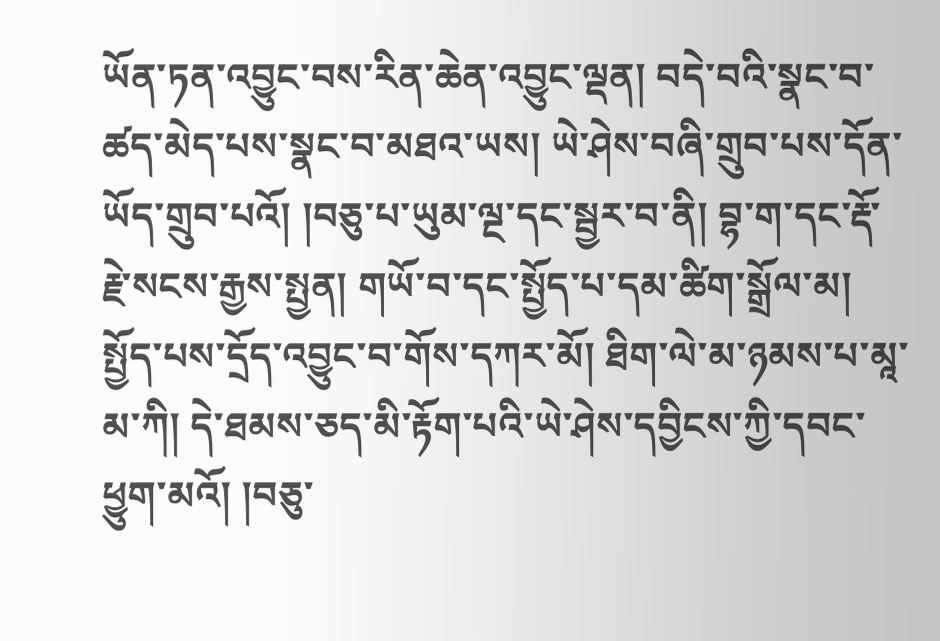ཡོན་ཏན་འབྱུང་བས་རིན་ཆེན་འབྱུང་ལྡན། བདེ་བའི་སྣང་བ་ཚད་མེད་པས་སྣང་བ་མཐའ་ཡས། ཡེ་ཤེས་བཞི་གྲུབ་པས་དོན་ཡོད་གྲུབ་པའོ། །བཅུ་པ་ཡུམ་ལྔ་དང་སྦྱར་བ་ནི། བྷ་ག་དང་རྡོ་རྗེ་སངས་རྒྱས་སྤྱན། གཡོ་བ་དང་སྤྱོད་པ་དམ་ཚིག་སྒྲོལ་མ། སྤྱོད་པས་དྲོད་འབྱུང་བ་གོས་དཀར་མོ། ཐིག་ལེ་མ་ཉམས་པ་མཱ་མ་ཀི། དེ་ཐམས་ཅད་མི་རྟོག་པའི་ཡེ་ཤེས་དབྱིངས་ཀྱི་དབང་ཕྱུག་མའོ། །བཅུ་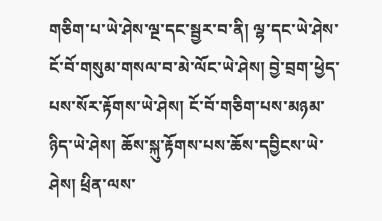གཅིག་པ་ཡེ་ཤེས་ལྔ་དང་སྦྱར་བ་ནི། ལྷ་དང་ཡེ་ཤེས་ངོ་བོ་གསུམ་གསལ་བ་མེ་ལོང་ཡེ་ཤེས། བྱེ་བྲག་ཕྱེད་པས་སོར་རྟོགས་ཡེ་ཤེས། ངོ་བོ་གཅིག་པས་མཉམ་ཉིད་ཡེ་ཤེས། ཆོས་སྐུ་རྟོགས་པས་ཆོས་དབྱིངས་ཡེ་ཤེས། ཕྲིན་ལས་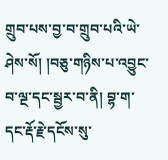གྲུབ་པས་བྱ་བ་གྲུབ་པའི་ཡེ་ཤེས་སོ། །བཅུ་གཉིས་པ་འབྱུང་བ་ལྔ་དང་སྦྱར་བ་ནི། བྷ་ག་དང་རྡོ་རྗེ་དངོས་སུ་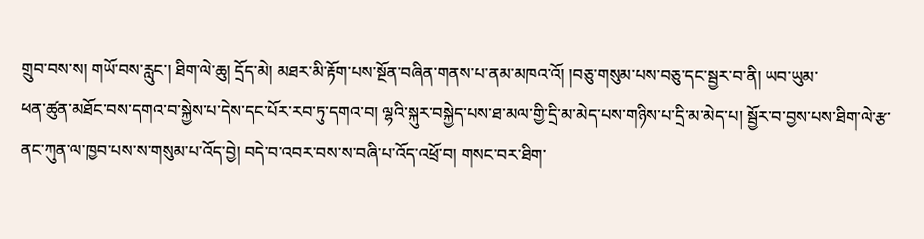གྲུབ་བས་ས། གཡོ་བས་རླུང་། ཐིག་ལེ་ཆུ། དྲོད་མེ། མཐར་མི་རྟོག་པས་སྔོན་བཞིན་གནས་པ་ནམ་མཁའ་འོ། །བཅུ་གསུམ་པས་བཅུ་དང་སྦྱར་བ་ནི། ཡབ་ཡུམ་
ཕན་ཚུན་མཐོང་བས་དགའ་བ་སྐྱེས་པ་དེས་དང་པོར་རབ་ཏུ་དགའ་བ། ལྷའི་སྐུར་བསྐྱེད་པས་ཐ་མལ་གྱི་དྲི་མ་མེད་པས་གཉིས་པ་དྲི་མ་མེད་པ། སྦྱོར་བ་བྱས་པས་ཐིག་ལེ་རྩ་ནང་ཀུན་ལ་ཁྱབ་པས་ས་གསུམ་པ་འོད་བྱེ། བདེ་བ་འབར་བས་ས་བཞི་པ་འོད་འཕྲོ་བ། གསང་བར་ཐིག་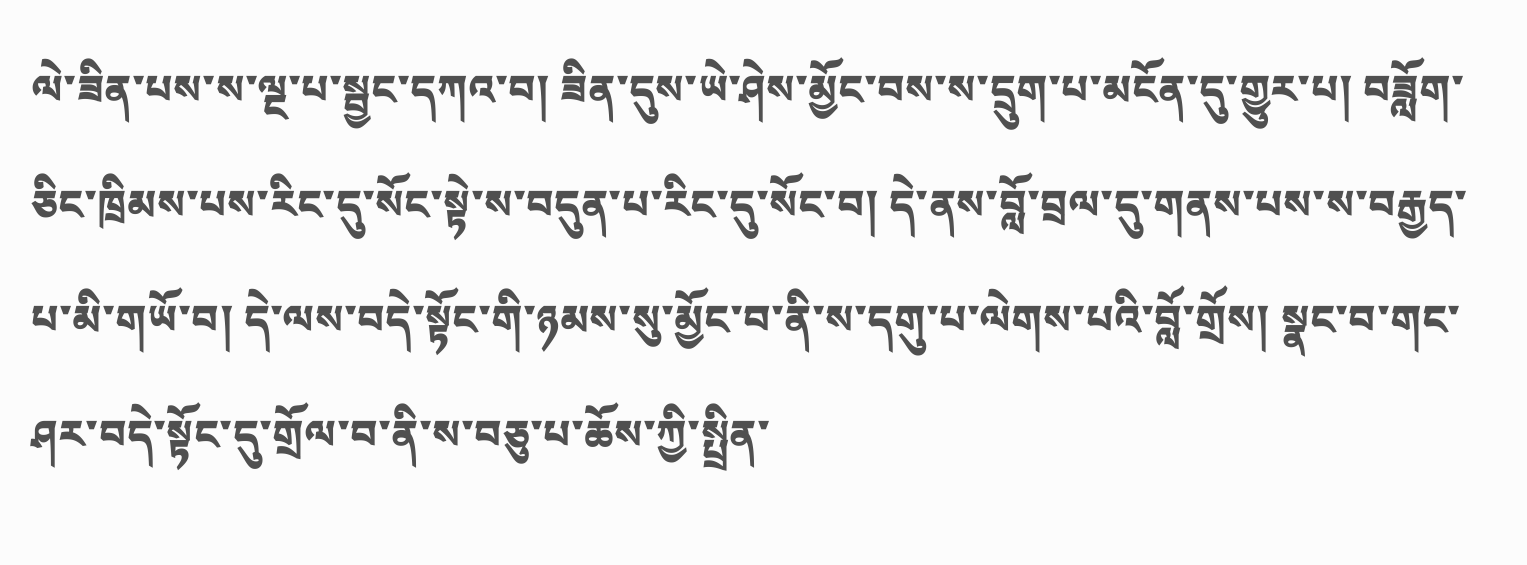ལེ་ཟིན་པས་ས་ལྔ་པ་སྦྱང་དཀའ་བ། ཟིན་དུས་ཡེ་ཤེས་མྱོང་བས་ས་དྲུག་པ་མངོན་དུ་གྱུར་པ། བཟློག་ཅིང་ཁྲིམས་པས་རིང་དུ་སོང་སྟེ་ས་བདུན་པ་རིང་དུ་སོང་བ། དེ་ནས་བློ་བྲལ་དུ་གནས་པས་ས་བརྒྱད་པ་མི་གཡོ་བ། དེ་ལས་བདེ་སྟོང་གི་ཉམས་སུ་མྱོང་བ་ནི་ས་དགུ་པ་ལེགས་པའི་བློ་གྲོས། སྣང་བ་གང་ཤར་བདེ་སྟོང་དུ་གྲོལ་བ་ནི་ས་བཅུ་པ་ཆོས་ཀྱི་སྤྲིན་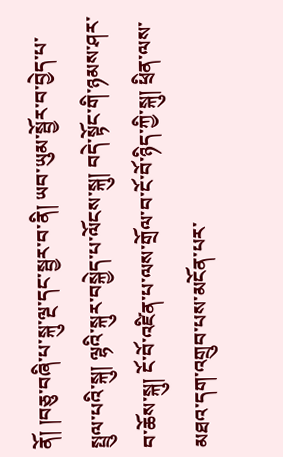ནོ། །བཅུ་བཞི་པ་སྐུ་ལྔ་དང་སྦྱར་བ་ནི། ཡབ་ཡུམ་སྦྱོར་བ་བྱེད་པ་སྤྲུལ་པའི་སྐུ། ལྷའི་སྐུར་བསྐྱེད་པ་ལོངས་སྐུ། བདེ་སྟོང་གི་ཉམས་ཤར་བ་ཆོས་སྐུ། ངོ་བོ་འཛིན་པ་ལས་གྲོལ་བ་ངོ་བོ་ཉིད་ཀྱི་སྐུ། ཕྲིན་ལས་མཐའ་དག་འགྲུབ་པས་མངོན་པར་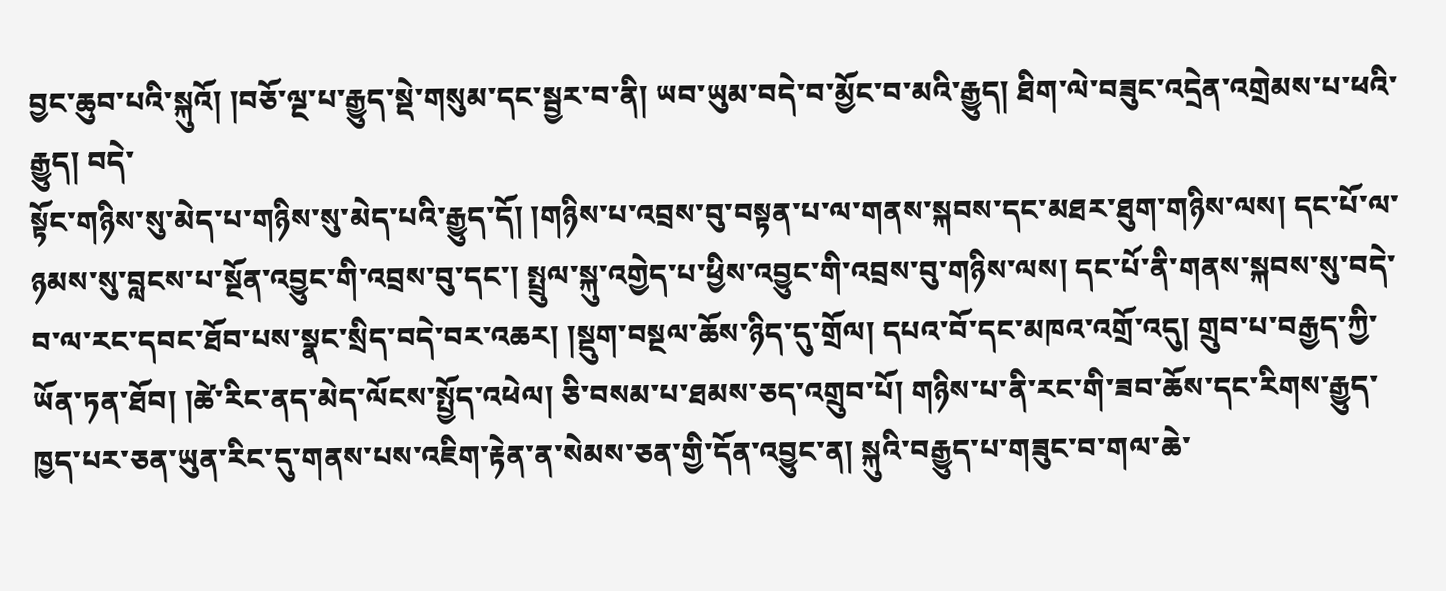བྱང་ཆུབ་པའི་སྐུའོ། །བཅོ་ལྔ་པ་རྒྱུད་སྡེ་གསུམ་དང་སྦྱར་བ་ནི། ཡབ་ཡུམ་བདེ་བ་མྱོང་བ་མའི་རྒྱུད། ཐིག་ལེ་བཟུང་འདྲེན་འགྲེམས་པ་ཕའི་རྒྱུད། བདེ་
སྟོང་གཉིས་སུ་མེད་པ་གཉིས་སུ་མེད་པའི་རྒྱུད་དོ། །གཉིས་པ་འབྲས་བུ་བསྟན་པ་ལ་གནས་སྐབས་དང་མཐར་ཐུག་གཉིས་ལས། དང་པོ་ལ་ཉམས་སུ་བླངས་པ་སྔོན་འབྱུང་གི་འབྲས་བུ་དང་། སྤྲུལ་སྐུ་འགྱེད་པ་ཕྱིས་འབྱུང་གི་འབྲས་བུ་གཉིས་ལས། དང་པོ་ནི་གནས་སྐབས་སུ་བདེ་བ་ལ་རང་དབང་ཐོབ་པས་སྣང་སྲིད་བདེ་བར་འཆར། །སྡུག་བསྔལ་ཆོས་ཉིད་དུ་གྲོལ། དཔའ་བོ་དང་མཁའ་འགྲོ་འདུ། གྲུབ་པ་བརྒྱད་ཀྱི་ཡོན་ཏན་ཐོབ། །ཚེ་རིང་ནད་མེད་ལོངས་སྤྱོད་འཕེལ། ཅི་བསམ་པ་ཐམས་ཅད་འགྲུབ་པོ། གཉིས་པ་ནི་རང་གི་ཟབ་ཆོས་དང་རིགས་རྒྱུད་ཁྱད་པར་ཅན་ཡུན་རིང་དུ་གནས་པས་འཇིག་རྟེན་ན་སེམས་ཅན་གྱི་དོན་འབྱུང་ན། སྐུའི་བརྒྱུད་པ་གཟུང་བ་གལ་ཆེ་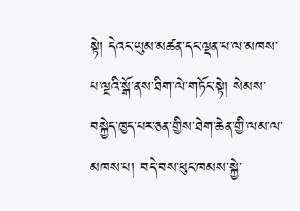སྟེ། དེའང་ཡུམ་མཚན་དང་ལྡན་པ་ལ་མཁས་པ་ལྔའི་སྒོ་ནས་ཐིག་ལེ་གཏོང་སྟེ། སེམས་བསྐྱེད་ཁྱད་པར་ཅན་གྱིས་ཐེག་ཆེན་གྱི་ལམ་ལ་མཁས་པ། བདེ་བས་ཕུང་ཁམས་སྐྱེ་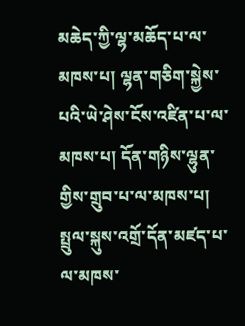མཆེད་ཀྱི་ལྷ་མཆོད་པ་ལ་མཁས་པ། ལྷན་གཅིག་སྐྱེས་པའི་ཡེ་ཤེས་ངོས་འཛིན་པ་ལ་མཁས་པ། དོན་གཉིས་ལྷུན་གྱིས་གྲུབ་པ་ལ་མཁས་པ། སྤྲུལ་སྐུས་འགྲོ་དོན་མཛད་པ་ལ་མཁས་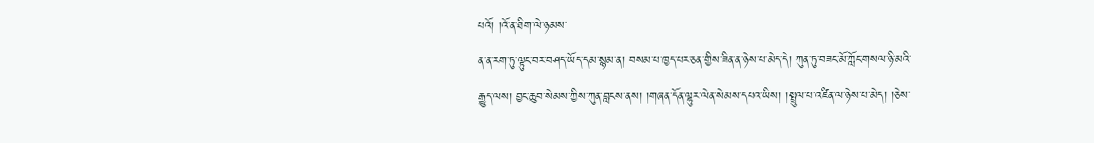པའོ། །འོ་ན་ཐིག་ལེ་ཉམས་
ན་ན་རག་ཏུ་ལྟུང་བར་བཤད་ཡོད་དམ་སྙམ་ན། བསམ་པ་ཁྱད་པར་ཅན་གྱིས་ཟིན་ན་ཉེས་པ་མེད་དེ། ཀུན་ཏུ་བཟང་མོ་ཀློང་གསལ་ཉི་མའི་རྒྱུད་ལས། བྱང་ཆུབ་སེམས་ཀྱིས་ཀུན་བླངས་ནས། །གཞན་དོན་ལྷུར་ལེན་སེམས་དཔའ་ཡིས། །སྤྲུལ་པ་འཛིན་ལ་ཉེས་པ་མེད། །ཅེས་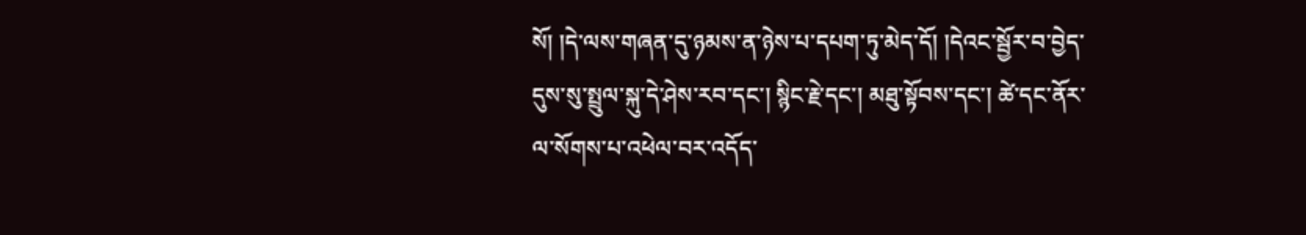སོ། །དེ་ལས་གཞན་དུ་ཉམས་ན་ཉེས་པ་དཔག་ཏུ་མེད་དོ། །དེའང་སྦྱོར་བ་བྱེད་དུས་སུ་སྤྲུལ་སྐུ་དེ་ཤེས་རབ་དང་། སྙིང་རྗེ་དང་། མཐུ་སྟོབས་དང་། ཚེ་དང་ནོར་ལ་སོགས་པ་འཕེལ་བར་འདོད་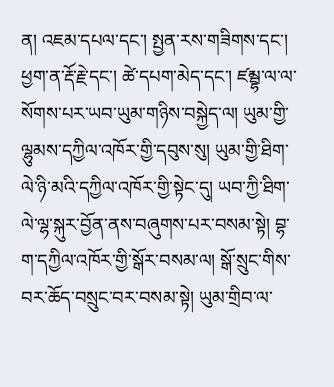ན། འཇམ་དཔལ་དང་། སྤྱན་རས་གཟིགས་དང་། ཕྱག་ན་རྡོ་རྗེ་དང་། ཚེ་དཔག་མེད་དང་། ཛམྦྷ་ལ་ལ་སོགས་པར་ཡབ་ཡུམ་གཉིས་བསྐྱེད་ལ། ཡུམ་གྱི་ལྷུམས་དཀྱིལ་འཁོར་གྱི་དབུས་སུ། ཡུམ་གྱི་ཐིག་ལེ་ཉི་མའི་དཀྱིལ་འཁོར་གྱི་སྟེང་དུ། ཡབ་ཀྱི་ཐིག་ལེ་ལྷ་སྐུར་བྱོན་ནས་བཞུགས་པར་བསམ་སྟེ། བྷ་ག་དཀྱིལ་འཁོར་གྱི་སྒོར་བསམ་ལ། སྒོ་སྲུང་གིས་བར་ཆོད་བསྲུང་བར་བསམ་སྟེ། ཡུམ་གྲིབ་ལ་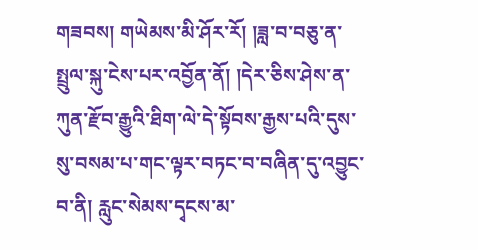གཟབས། གཡེམས་མི་ཤོར་རོ། །ཟླ་བ་བཅུ་ན་སྤྲུལ་སྐུ་ངེས་པར་འབྱོན་ནོ། །དེར་ཅིས་ཤེས་ན་ཀུན་རྫོབ་རྒྱུའི་ཐིག་ལེ་དེ་སྟོབས་རྒྱས་པའི་དུས་
སུ་བསམ་པ་གང་ལྟར་བཏང་བ་བཞིན་དུ་འབྱུང་བ་ནི། རླུང་སེམས་དྭངས་མ་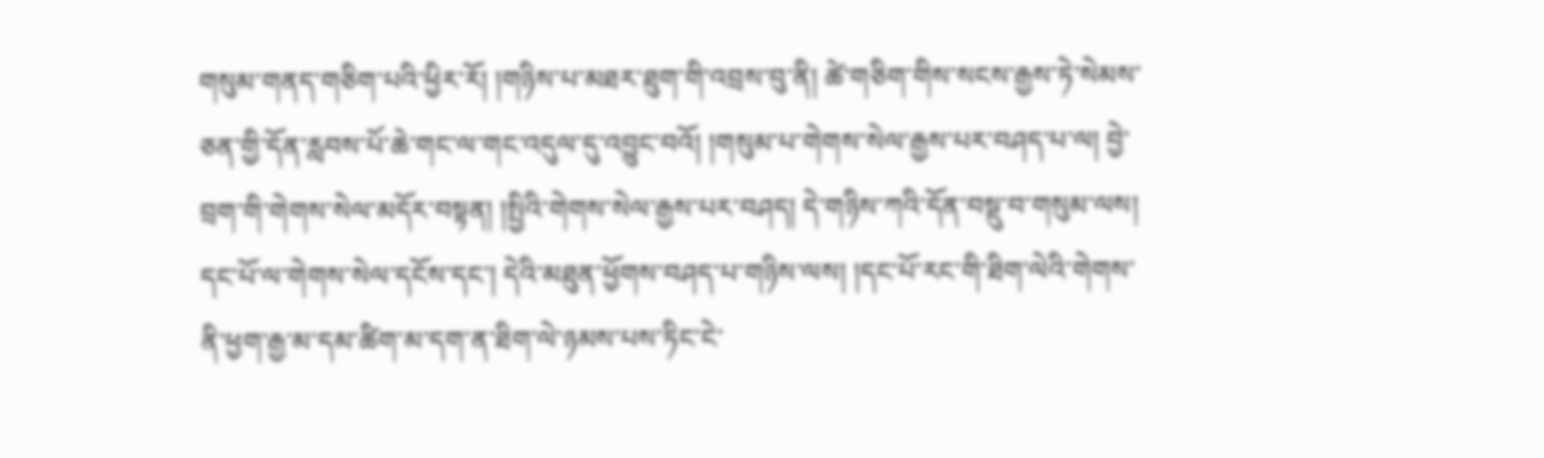གསུམ་གནད་གཅིག་པའི་ཕྱིར་རོ། །གཉིས་པ་མཐར་ཐུག་གི་འབྲས་བུ་ནི། ཚེ་གཅིག་གིས་སངས་རྒྱས་ཏེ་སེམས་ཅན་གྱི་དོན་རླབས་པོ་ཆེ་གང་ལ་གང་འདུལ་དུ་འབྱུང་བའོ། །གསུམ་པ་གེགས་སེལ་རྒྱས་པར་བཤད་པ་ལ། བྱེ་བྲག་གི་གེགས་སེལ་མདོར་བསྟན། །སྤྱིའི་གེགས་སེལ་རྒྱས་པར་བཤད། དེ་གཉིས་ཀའི་དོན་བསྡུ་བ་གསུམ་ལས། དང་པོ་ལ་གེགས་སེལ་དངོས་དང་། དེའི་མཐུན་ཕྱོགས་བཤད་པ་གཉིས་ལས། །དང་པོ་རང་གི་ཐིག་ལེའི་གེགས་ནི་ཕྱག་རྒྱ་མ་དམ་ཚིག་མ་དག་ན་ཐིག་ལེ་ཉམས་པས་ཏིང་ངེ་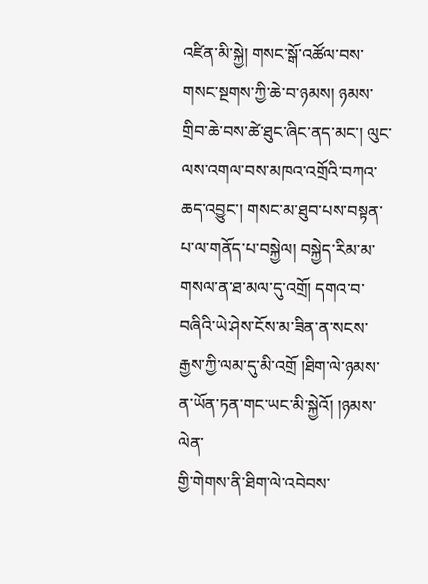འཛིན་མི་སྐྱེ། གསང་སྒོ་འཚོལ་བས་གསང་སྔགས་ཀྱི་ཆེ་བ་ཉམས། ཉམས་གྲིབ་ཆེ་བས་ཚེ་ཐུང་ཞིང་ནད་མང་། ལུང་ལས་འགལ་བས་མཁའ་འགྲོའི་བཀའ་ཆད་འབྱུང་། གསང་མ་ཐུབ་པས་བསྟན་པ་ལ་གནོད་པ་བསྐྱེལ། བསྐྱེད་རིམ་མ་གསལ་ན་ཐ་མལ་དུ་འགྲོ། དགའ་བ་བཞིའི་ཡེ་ཤེས་ངོས་མ་ཟིན་ན་སངས་རྒྱས་ཀྱི་ལམ་དུ་མི་འགྲོ །ཐིག་ལེ་ཉམས་ན་ཡོན་ཏན་གང་ཡང་མི་སྐྱེའོ། །ཉམས་ལེན་
གྱི་གེགས་ནི་ཐིག་ལེ་འབེབས་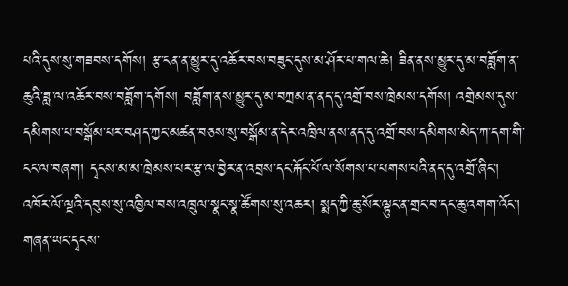པའི་དུས་སུ་གཟབས་དགོས། རྩ་ངན་ན་མྱུར་དུ་འཆོར་བས་བཟུང་དུས་མ་ཤོར་པ་གལ་ཆེ། ཟིན་ནས་མྱུར་དུ་མ་བཟློག་ན་ཆུའི་ཟླ་ལ་འཆོར་བས་བཟློག་དགོས། བཟློག་ནས་མྱུར་དུ་མ་བཀྲམ་ན་ནད་དུ་འགྲོ་བས་ཁྲེམས་དགོས། འགྲེམས་དུས་དམིགས་པ་བསྒོམ་པར་བཤད་ཀྱང་མཚན་བཅས་སུ་བསྒོམ་ན་དེར་འཁྲིལ་ནས་ནད་དུ་འགྲོ་བས་དམིགས་མེད་ཀ་དག་གི་ངང་ལ་བཞག། དྭངས་མ་མ་ཁྲེམས་པར་རྩ་ལ་བྱེར་ན་འབྲས་དང་རྐོང་པོ་ལ་སོགས་པ་པགས་པའི་ནད་དུ་འགྲོ་ཞིང་། འཁོར་ལོ་ལྔའི་དབུས་སུ་འཁྱིལ་བས་འཁྲུལ་སྣང་སྣ་ཚོགས་སུ་འཆར། སྨད་ཀྱི་ཆུ་སོར་ལྟུང་ན་གྲང་བ་དང་ཆུ་འགག་འོང་། གཞན་ཡང་དྭངས་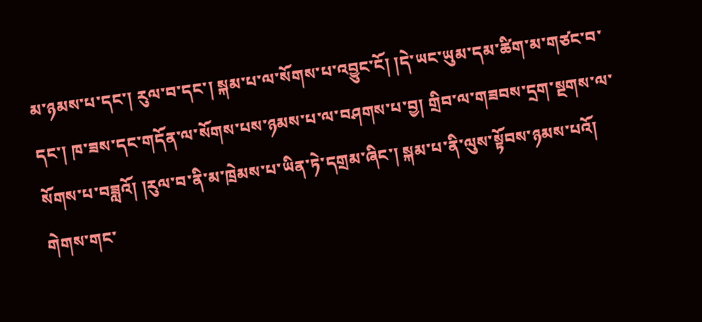མ་ཉམས་པ་དང་། རུལ་བ་དང་། སྐམ་པ་ལ་སོགས་པ་འབྱུང་ངོ། །དེ་ཡང་ཡུམ་དམ་ཚིག་མ་གཙང་བ་དང་། ཁ་ཟས་དང་གདོན་ལ་སོགས་པས་ཉམས་པ་ལ་བཤགས་པ་བྱ། གྲིབ་ལ་གཟབས་དྲག་སྔགས་ལ་སོགས་པ་བཟླའོ། །རུལ་བ་ནི་མ་ཁྲེམས་པ་ཡིན་ཏེ་དགྲམ་ཞིང་། སྐམ་པ་ནི་ལུས་སྟོབས་ཉམས་པའོ། གེགས་གང་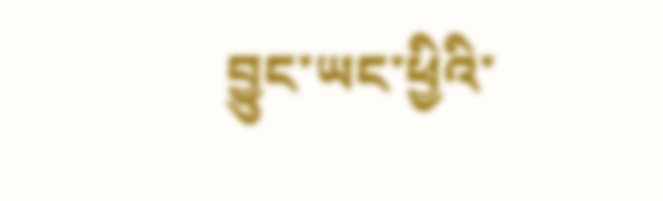བྱུང་ཡང་ཕྱིའི་